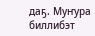даҕ. Муҥура биллибэт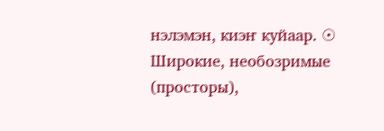нэлэмэн, киэҥ куйаар. ☉ Широкие, необозримые (просторы),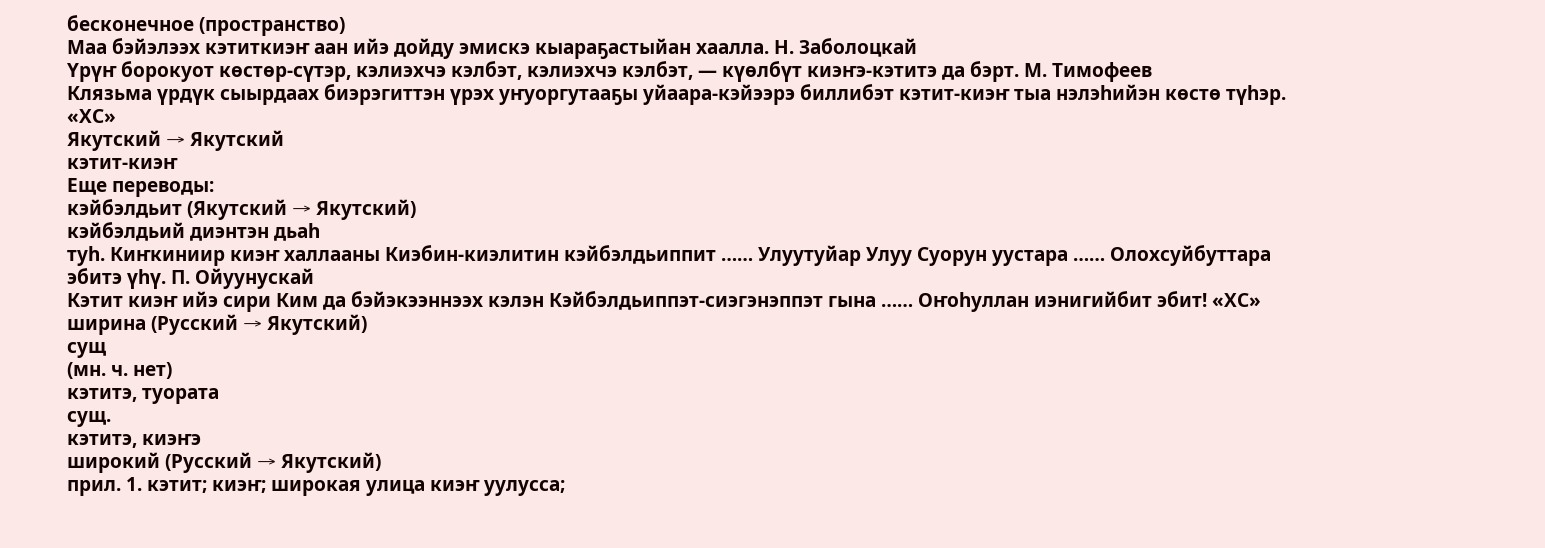бесконечное (пространство)
Маа бэйэлээх кэтиткиэҥ аан ийэ дойду эмискэ кыараҕастыйан хаалла. Н. Заболоцкай
Үрүҥ борокуот көстөр-сүтэр, кэлиэхчэ кэлбэт, кэлиэхчэ кэлбэт, — күөлбүт киэҥэ-кэтитэ да бэрт. М. Тимофеев
Клязьма үрдүк сыырдаах биэрэгиттэн үрэх уҥуоргутааҕы уйаара-кэйээрэ биллибэт кэтит-киэҥ тыа нэлэһийэн көстө түһэр. «ХС»
Якутский → Якутский
кэтит-киэҥ
Еще переводы:
кэйбэлдьит (Якутский → Якутский)
кэйбэлдьий диэнтэн дьаһ
туһ. Киҥкиниир киэҥ халлааны Киэбин-киэлитин кэйбэлдьиппит …… Улуутуйар Улуу Суорун уустара …… Олохсуйбуттара эбитэ үһү. П. Ойуунускай
Кэтит киэҥ ийэ сири Ким да бэйэкээннээх кэлэн Кэйбэлдьиппэт-сиэгэнэппэт гына …… Оҥоһуллан иэнигийбит эбит! «ХС»
ширина (Русский → Якутский)
сущ
(мн. ч. нет)
кэтитэ, туората
сущ.
кэтитэ, киэҥэ
широкий (Русский → Якутский)
прил. 1. кэтит; киэҥ; широкая улица киэҥ уулусса;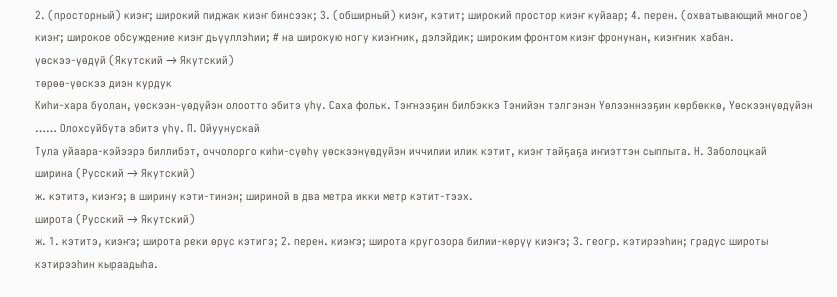2. (просторный) киэҥ; широкий пиджак киэҥ бинсээк; 3. (обширный) киэҥ, кэтит; широкий простор киэҥ куйаар; 4. перен. (охватывающий многое) киэҥ; широкое обсуждение киэҥ дьүүллэһии; # на широкую ногу киэҥник, дэлэйдик; широким фронтом киэҥ фронунан, киэҥник хабан.
үөскээ-үөдүй (Якутский → Якутский)
төрөө-үөскээ диэн курдук
Киһи-хара буолан, үөскээн-үөдүйэн олоотто эбитэ үһү. Саха фольк. Тэҥнээҕин билбэккэ Тэнийэн тэлгэнэн Үөлээннээҕин көрбөккө, Үөскээнүөдүйэн …… Олохсуйбута эбитэ үһү. П. Ойуунускай
Тула уйаара-кэйээрэ биллибэт, оччолорго киһи-сүөһү үөскээнүөдүйэн иччилии илик кэтит, киэҥ тайҕаҕа иҥиэттэн сыппыта. Н. Заболоцкай
ширина (Русский → Якутский)
ж. кэтитэ, киэҥэ; в ширину кэти-тинэн; шириной в два метра икки метр кэтит-тээх.
широта (Русский → Якутский)
ж. 1. кэтитэ, киэҥэ; широта реки өрүс кэтигэ; 2. перен. киэҥэ; широта кругозора билии-көрүү киэҥэ; 3. геогр. кэтирээһин; градус широты кэтирээһин кыраадыһа.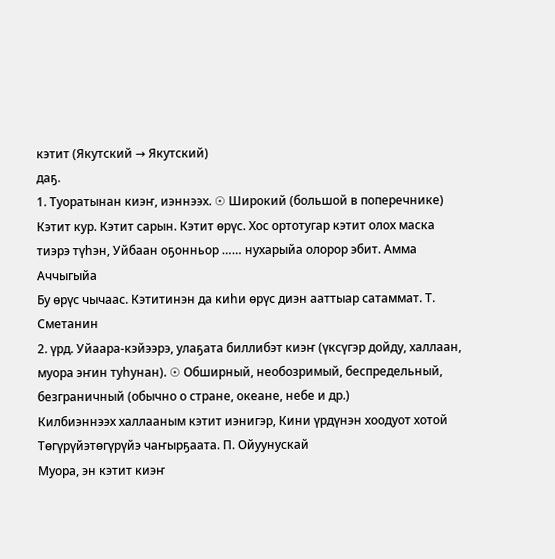кэтит (Якутский → Якутский)
даҕ.
1. Туоратынан киэҥ, иэннээх. ☉ Широкий (большой в поперечнике)
Кэтит кур. Кэтит сарын. Кэтит өрүс. Хос ортотугар кэтит олох маска тиэрэ түһэн, Уйбаан оҕонньор …… нухарыйа олорор эбит. Амма Аччыгыйа
Бу өрүс чычаас. Кэтитинэн да киһи өрүс диэн ааттыар сатаммат. Т. Сметанин
2. үрд. Уйаара-кэйээрэ, улаҕата биллибэт киэҥ (үксүгэр дойду, халлаан, муора эҥин туһунан). ☉ Обширный, необозримый, беспредельный, безграничный (обычно о стране, океане, небе и др.)
Килбиэннээх халлааным кэтит иэнигэр, Кини үрдүнэн хоодуот хотой Төгүрүйэтөгүрүйэ чаҥырҕаата. П. Ойуунускай
Муора, эн кэтит киэҥ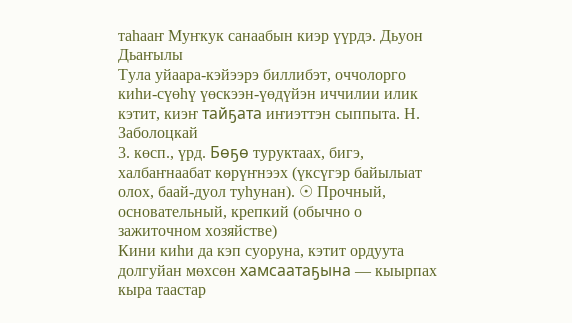таһааҥ Муҥкук санаабын киэр үүрдэ. Дьуон Дьаҥылы
Тула уйаара-кэйээрэ биллибэт, оччолорго киһи-сүөһү үөскээн-үөдүйэн иччилии илик кэтит, киэҥ тайҕата иҥиэттэн сыппыта. Н. Заболоцкай
3. көсп., үрд. Бөҕө туруктаах, бигэ, халбаҥнаабат көрүҥнээх (үксүгэр байылыат олох, баай-дуол туһунан). ☉ Прочный, основательный, крепкий (обычно о зажиточном хозяйстве)
Кини киһи да кэп суоруна, кэтит ордуута долгуйан мөхсөн хамсаатаҕына — кыырпах кыра таастар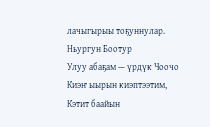лачыгырыы тоҕуннулар. Ньургун Боотур
Улуу абаҕам — үрдүк Чоочо Киэҥ ыырын киэптээтим, Кэтит баайын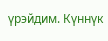үрэйдим. Күннүк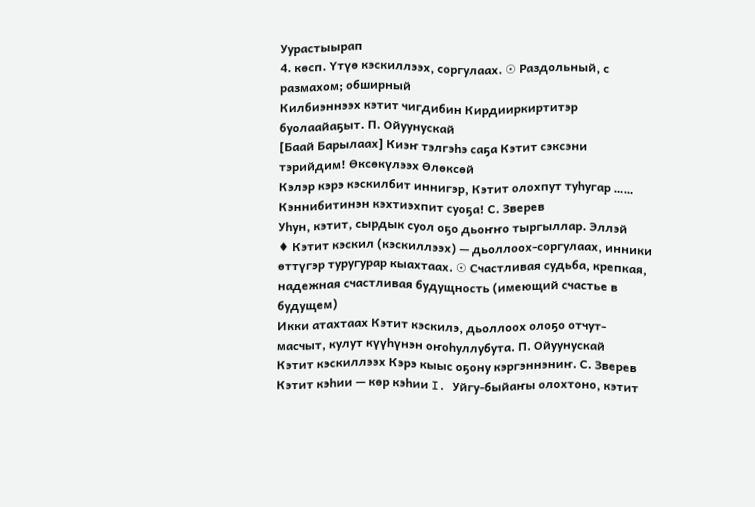Уурастыырап
4. көсп. Үтүө кэскиллээх, соргулаах. ☉ Раздольный, с размахом; обширный
Килбиэннээх кэтит чигдибин Кирдииркиртитэр буолаайаҕыт. П. Ойуунускай
[Баай Барылаах] Киэҥ тэлгэһэ саҕа Кэтит сэксэни тэрийдим! Өксөкүлээх Өлөксөй
Кэлэр кэрэ кэскилбит иннигэр, Кэтит олохпут туһугар …… Кэннибитинэн кэхтиэхпит суоҕа! С. Зверев
Уһун, кэтит, сырдык суол оҕо дьоҥҥо тыргыллар. Эллэй
♦ Кэтит кэскил (кэскиллээх) — дьоллоох-соргулаах, инники өттүгэр туругурар кыахтаах. ☉ Счастливая судьба, крепкая, надежная счастливая будущность (имеющий счастье в будущем)
Икки атахтаах Кэтит кэскилэ, дьоллоох олоҕо отчут-масчыт, кулут күүһүнэн оҥоһуллубута. П. Ойуунускай
Кэтит кэскиллээх Кэрэ кыыс оҕону кэргэннэниҥ. С. Зверев
Кэтит кэһии — көр кэһии I. Уйгу-быйаҥы олохтоно, кэтит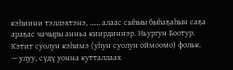кэһиини тэллэхтэнэ, …… алаас сыһыы быһаҕаһын саҕа араҕас чачыры анньа киирдиннэр. Ньургун Боотур. Кэтит суолун кэһимэ (уһун суолун оймоомо) фольк. — улуу, сүдү уонна кутталлаах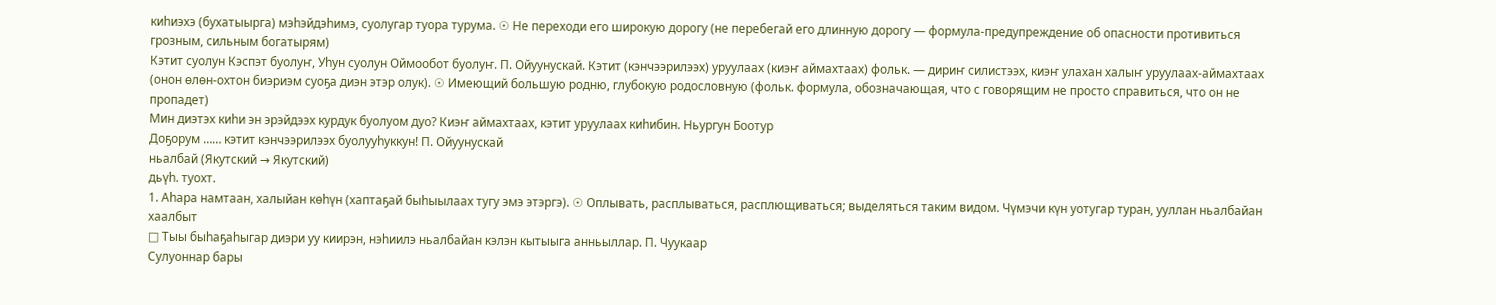киһиэхэ (бухатыырга) мэһэйдэһимэ, суолугар туора турума. ☉ Не переходи его широкую дорогу (не перебегай его длинную дорогу — формула-предупреждение об опасности противиться грозным, сильным богатырям)
Кэтит суолун Кэспэт буолуҥ, Уһун суолун Оймообот буолуҥ. П. Ойуунускай. Кэтит (кэнчээрилээх) уруулаах (киэҥ аймахтаах) фольк. — дириҥ силистээх, киэҥ улахан халыҥ уруулаах-аймахтаах (онон өлөн-охтон биэриэм суоҕа диэн этэр олук). ☉ Имеющий большую родню, глубокую родословную (фольк. формула, обозначающая, что с говорящим не просто справиться, что он не пропадет)
Мин диэтэх киһи эн эрэйдээх курдук буолуом дуо? Киэҥ аймахтаах, кэтит уруулаах киһибин. Ньургун Боотур
Доҕорум …… кэтит кэнчээрилээх буолууһуккун! П. Ойуунускай
ньалбай (Якутский → Якутский)
дьүһ. туохт.
1. Аһара намтаан, халыйан көһүн (хаптаҕай быһыылаах тугу эмэ этэргэ). ☉ Оплывать, расплываться, расплющиваться; выделяться таким видом. Чүмэчи күн уотугар туран, ууллан ньалбайан хаалбыт
□ Тыы быһаҕаһыгар диэри уу киирэн, нэһиилэ ньалбайан кэлэн кытыыга анньыллар. П. Чуукаар
Сулуоннар бары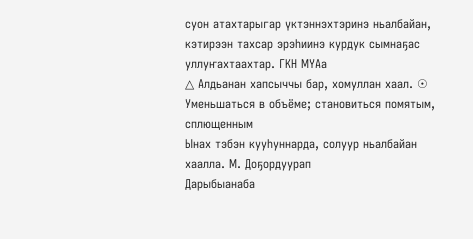суон атахтарыгар үктэннэхтэринэ ньалбайан, кэтирээн тахсар эрэһиинэ курдук сымнаҕас уллуҥахтаахтар. ГКН МҮАа
△ Алдьанан хапсыччы бар, хомуллан хаал. ☉ Уменьшаться в объёме; становиться помятым, сплющенным
Ынах тэбэн кууһуннарда, солуур ньалбайан хаалла. М. Доҕордуурап
Дарыбыанаба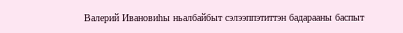Валерий Ивановиһы ньалбайбыт сэлээппэтиттэн бадарааны баспыт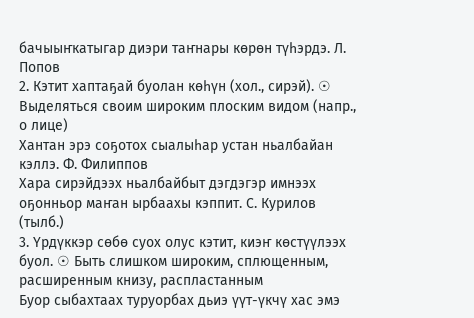бачыыҥкатыгар диэри таҥнары көрөн түһэрдэ. Л. Попов
2. Кэтит хаптаҕай буолан көһүн (хол., сирэй). ☉ Выделяться своим широким плоским видом (напр., о лице)
Хантан эрэ соҕотох сыалыһар устан ньалбайан кэллэ. Ф. Филиппов
Хара сирэйдээх ньалбайбыт дэгдэгэр имнээх оҕонньор маҥан ырбаахы кэппит. С. Курилов (тылб.)
3. Үрдүккэр сөбө суох олус кэтит, киэҥ көстүүлээх буол. ☉ Быть слишком широким, сплющенным, расширенным книзу, распластанным
Буор сыбахтаах туруорбах дьиэ үүт-үкчү хас эмэ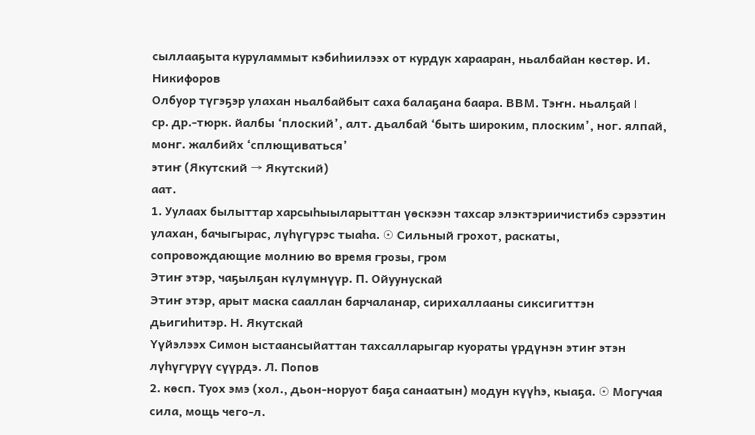сыллааҕыта куруламмыт кэбиһиилээх от курдук харааран, ньалбайан көстөр. И. Никифоров
Олбуор түгэҕэр улахан ньалбайбыт саха балаҕана баара. ВВМ. Тэҥн. ньалҕай I
ср. др.-тюрк. йалбы ‘плоский’, алт. дьалбай ‘быть широким, плоским’, ног. ялпай, монг. жалбийх ‘сплющиваться’
этиҥ (Якутский → Якутский)
аат.
1. Уулаах былыттар харсыһыыларыттан үөскээн тахсар элэктэриичистибэ сэрээтин улахан, бачыгырас, лүһүгүрэс тыаһа. ☉ Сильный грохот, раскаты, сопровождающие молнию во время грозы, гром
Этиҥ этэр, чаҕылҕан күлүмнүүр. П. Ойуунускай
Этиҥ этэр, арыт маска сааллан барчаланар, сирихаллааны сиксигиттэн дьигиһитэр. Н. Якутскай
Үүйэлээх Симон ыстаансыйаттан тахсалларыгар куораты үрдүнэн этиҥ этэн лүһүгүрүү сүүрдэ. Л. Попов
2. көсп. Туох эмэ (хол., дьон-норуот баҕа санаатын) модун күүһэ, кыаҕа. ☉ Могучая сила, мощь чего-л.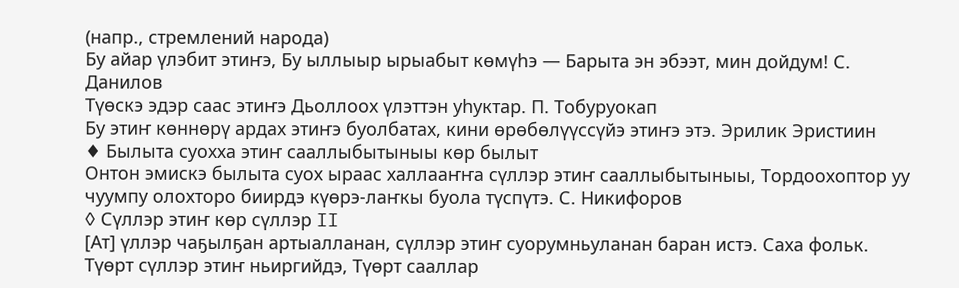(напр., стремлений народа)
Бу айар үлэбит этиҥэ, Бу ыллыыр ырыабыт көмүһэ — Барыта эн эбээт, мин дойдум! С. Данилов
Түөскэ эдэр саас этиҥэ Дьоллоох үлэттэн уһуктар. П. Тобуруокап
Бу этиҥ көннөрү ардах этиҥэ буолбатах, кини өрөбөлүүссүйэ этиҥэ этэ. Эрилик Эристиин
♦ Былыта суохха этиҥ сааллыбытыныы көр былыт
Онтон эмискэ былыта суох ыраас халлааҥҥа сүллэр этиҥ сааллыбытыныы, Тордоохоптор уу чуумпу олохторо биирдэ күөрэ-лаҥкы буола түспүтэ. С. Никифоров
◊ Сүллэр этиҥ көр сүллэр II
[Ат] үллэр чаҕылҕан артыалланан, сүллэр этиҥ суорумньуланан баран истэ. Саха фольк. Түөрт сүллэр этиҥ ньиргийдэ, Түөрт сааллар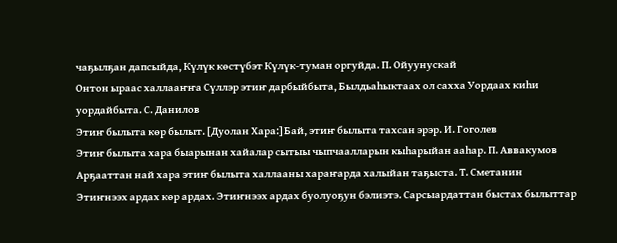чаҕылҕан дапсыйда, Күлүк көстүбэт Күлүк-туман оргуйда. П. Ойуунускай
Онтон ыраас халлааҥҥа Сүллэр этиҥ дарбыйбыта, Былдьаһыктаах ол сахха Уордаах киһи уордайбыта. С. Данилов
Этиҥ былыта көр былыт. [Дуолан Хара:] Бай, этиҥ былыта тахсан эрэр. И. Гоголев
Этиҥ былыта хара быарынан хайалар сытыы чыпчаалларын кыһарыйан ааһар. П. Аввакумов
Арҕааттан най хара этиҥ былыта халлааны хараҥарда халыйан таҕыста. Т. Сметанин
Этиҥнээх ардах көр ардах. Этиҥнээх ардах буолуоҕун бэлиэтэ. Сарсыардаттан быстах былыттар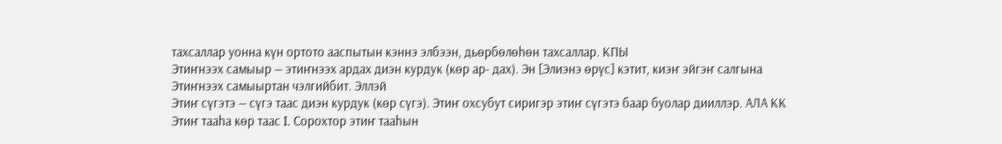тахсаллар уонна күн ортото ааспытын кэннэ элбээн, дьөрбөлөһөн тахсаллар. КПЫ
Этиҥнээх самыыр — этиҥнээх ардах диэн курдук (көр ар- дах). Эн [Элиэнэ өрүс] кэтит, киэҥ эйгэҥ салгына Этиҥнээх самыыртан чэлгийбит. Эллэй
Этиҥ сүгэтэ — сүгэ таас диэн курдук (көр сүгэ). Этиҥ охсубут сиригэр этиҥ сүгэтэ баар буолар дииллэр. АЛА КК
Этиҥ тааһа көр таас I. Сорохтор этиҥ тааһын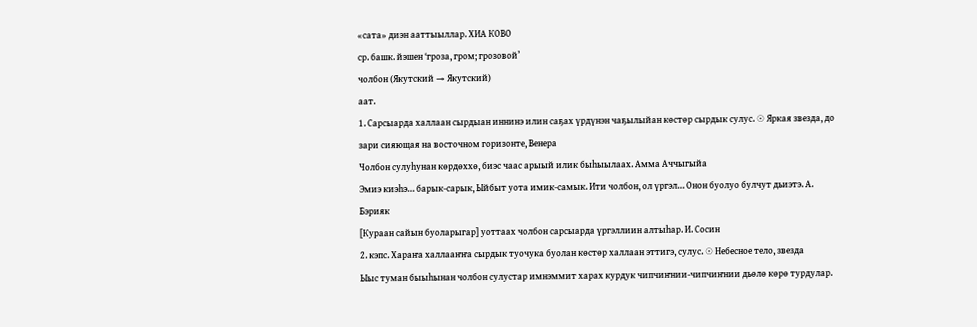«сата» диэн ааттыыллар. ХИА КОВО
ср. башк. йэшен ‘гроза, гром; грозовой’
чолбон (Якутский → Якутский)
аат.
1. Сарсыарда халлаан сырдыан иннинэ илин саҕах үрдүнэн чаҕылыйан көстөр сырдык сулус. ☉ Яркая звезда, до зари сияющая на восточном горизонте, Венера
Чолбон сулуһунан көрдөххө, биэс чаас арыый илик быһыылаах. Амма Аччыгыйа
Эмиэ киэһэ… барык-сарык, Ыйбыт уота имик-самык. Ити чолбон, ол үргэл… Онон буолуо булчут дьиэтэ. А. Бэрияк
[Кураан сайын буоларыгар] уоттаах чолбон сарсыарда үргэллиин алтыһар. И. Сосин
2. кэпс. Хараҥа халлааҥҥа сырдык туочука буолан көстөр халлаан эттигэ, сулус. ☉ Небесное тело, звезда
Ыыс туман быыһынан чолбон сулустар имнэммит харах курдук чипчиҥнии-чипчиҥнии дьөлө көрө турдулар.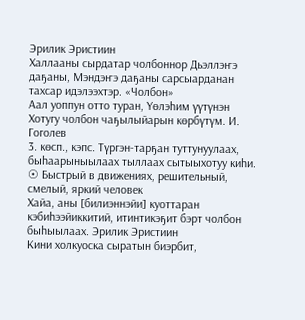Эрилик Эристиин
Халлааны сырдатар чолбоннор Дьэллэҥэ даҕаны, Мэндэҥэ даҕаны сарсыарданан тахсар идэлээхтэр. «Чолбон»
Аал уоппун отто туран, Үөлэһим үүтүнэн Хотугу чолбон чаҕылыйарын көрбүтүм. И. Гоголев
3. көсп., кэпс. Түргэн-тарҕан туттунуулаах, быһаарыныылаах тыллаах сытыыхотуу киһи. ☉ Быстрый в движениях, решительный, смелый, яркий человек
Хайа, аны [билиэннэйи] куоттаран кэбиһээйиккитий, итинтикэҕит бэрт чолбон быһыылаах. Эрилик Эристиин
Кини холкуоска сыратын биэрбит,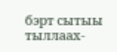бэрт сытыы тыллаах-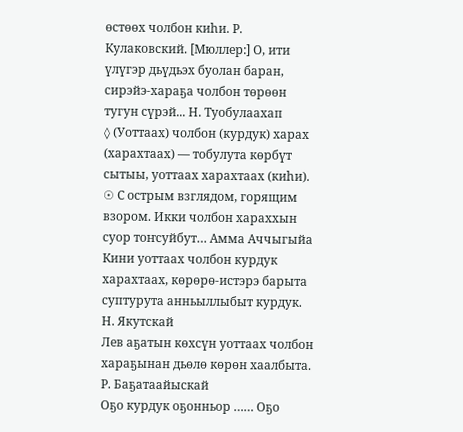өстөөх чолбон киһи. Р. Кулаковский. [Мюллер:] О, ити үлүгэр дьүдьэх буолан баран, сирэйэ-хараҕа чолбон төрөөн тугун сүрэй... Н. Туобулаахап
◊ (Уоттаах) чолбон (курдук) харах (харахтаах) — тобулута көрбүт сытыы, уоттаах харахтаах (киһи). ☉ С острым взглядом, горящим взором. Икки чолбон хараххын суор тоҥсуйбут… Амма Аччыгыйа
Кини уоттаах чолбон курдук харахтаах, көрөрө-истэрэ барыта суптурута анньыллыбыт курдук. Н. Якутскай
Лев аҕатын көхсүн уоттаах чолбон хараҕынан дьөлө көрөн хаалбыта. Р. Баҕатаайыскай
Оҕо курдук оҕонньор …… Оҕо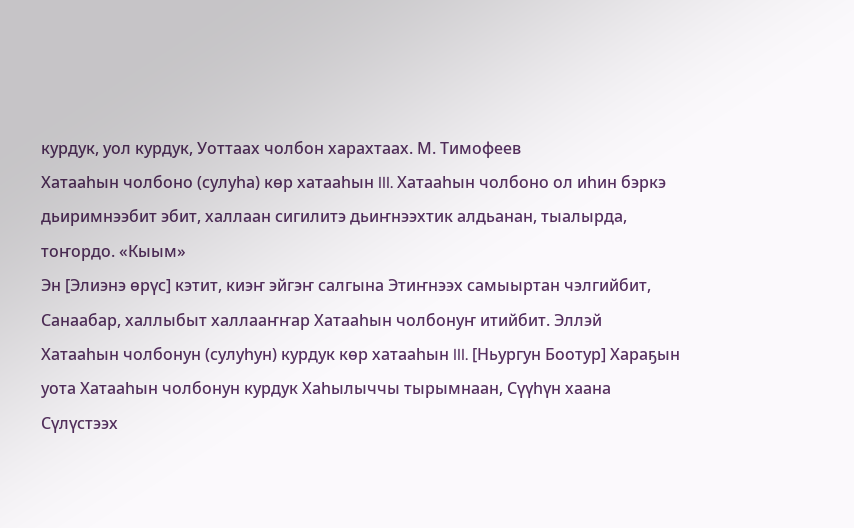курдук, уол курдук, Уоттаах чолбон харахтаах. М. Тимофеев
Хатааһын чолбоно (сулуһа) көр хатааһын III. Хатааһын чолбоно ол иһин бэркэ дьиримнээбит эбит, халлаан сигилитэ дьиҥнээхтик алдьанан, тыалырда, тоҥордо. «Кыым»
Эн [Элиэнэ өрүс] кэтит, киэҥ эйгэҥ салгына Этиҥнээх самыыртан чэлгийбит, Санаабар, халлыбыт халлааҥҥар Хатааһын чолбонуҥ итийбит. Эллэй
Хатааһын чолбонун (сулуһун) курдук көр хатааһын III. [Ньургун Боотур] Хараҕын уота Хатааһын чолбонун курдук Хаһылыччы тырымнаан, Сүүһүн хаана Сүлүстээх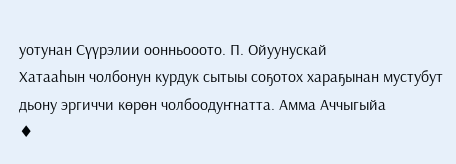уотунан Сүүрэлии оонньооото. П. Ойуунускай
Хатааһын чолбонун курдук сытыы соҕотох хараҕынан мустубут дьону эргиччи көрөн чолбоодуҥнатта. Амма Аччыгыйа
♦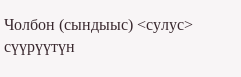Чолбон (сындыыс) <сулус> сүүрүүтүн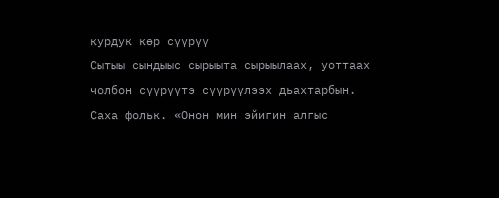курдук көр сүүрүү
Сытыы сындыыс сырыыта сырыылаах, уоттаах чолбон сүүрүүтэ сүүрүүлээх дьахтарбын. Саха фольк. «Онон мин эйигин алгыс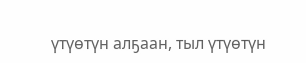үтүөтүн алҕаан, тыл үтүөтүн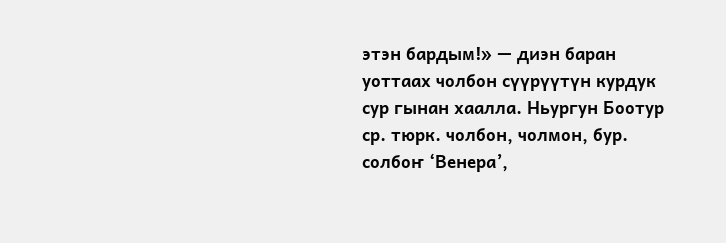этэн бардым!» — диэн баран уоттаах чолбон сүүрүүтүн курдук сур гынан хаалла. Ньургун Боотур
ср. тюрк. чолбон, чолмон, бур. солбоҥ ‘Венера’,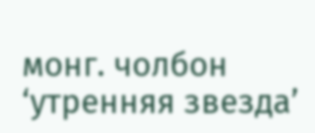монг. чолбон ‘утренняя звезда’